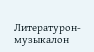Литературон-музыкалон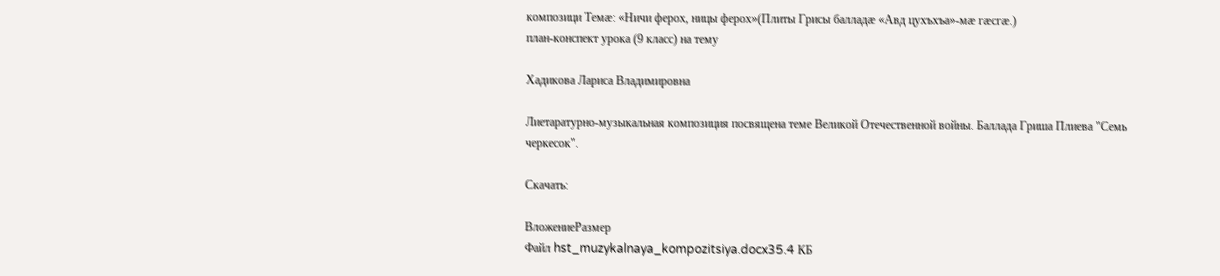композици Темæ: «Ничи ферох, ницы ферох»(Плиты Грисы балладæ «Авд цухъхъа»-мæ гæсгæ.)
план-конспект урока (9 класс) на тему

Хадикова Лариса Владимировна

Лиетаратурно-музыкальная композиция посвящена теме Великой Отечественной войны. Баллада Гриша Плиева "Семь черкесок".

Скачать:

ВложениеРазмер
Файл hst_muzykalnaya_kompozitsiya.docx35.4 КБ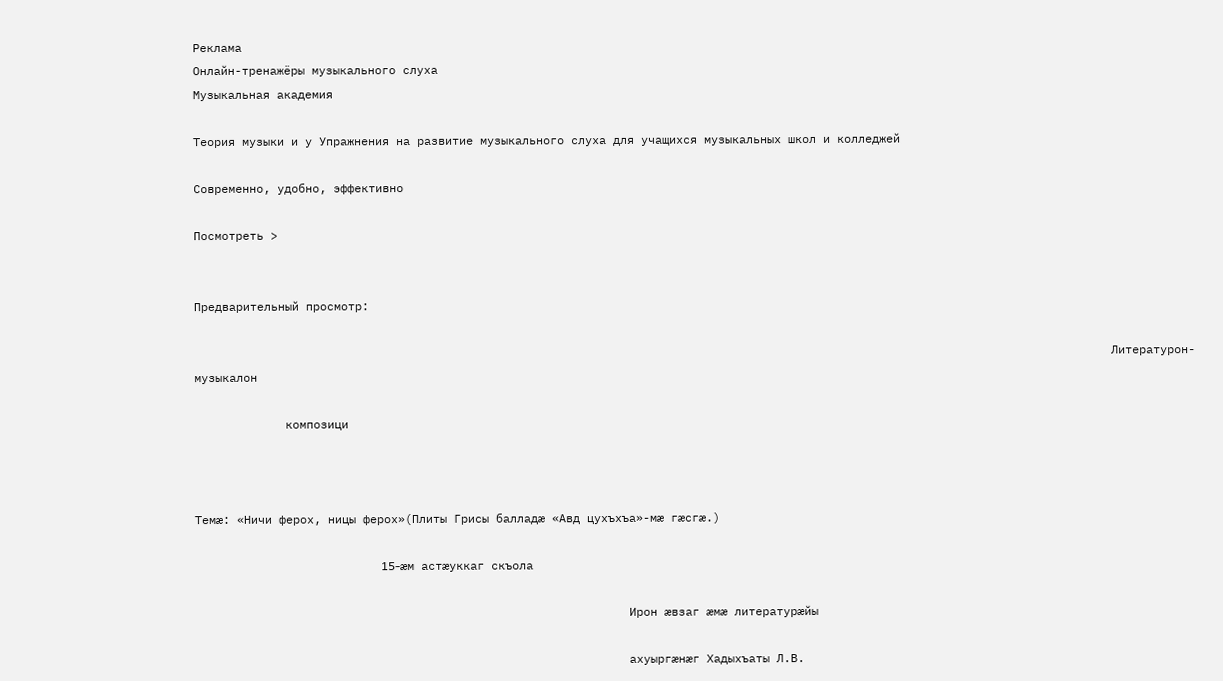Реклама
Онлайн-тренажёры музыкального слуха
Музыкальная академия

Теория музыки и у Упражнения на развитие музыкального слуха для учащихся музыкальных школ и колледжей

Современно, удобно, эффективно

Посмотреть >


Предварительный просмотр:

                                                                                                                                   Литературон-музыкалон

             композици



Темæ: «Ничи ферох, ницы ферох»(Плиты Грисы балладæ «Авд цухъхъа»-мæ гæсгæ.)

                                                              15-æм астæуккаг скъола

                                                              Ирон æвзаг æмæ литературæйы

                                                              ахуыргæнæг Хадыхъаты Л.В.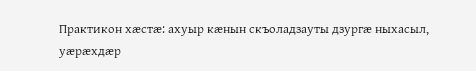Практикон хæстæ: ахуыр кæнын скъоладзауты дзургæ ныхасыл, уæрæхдæр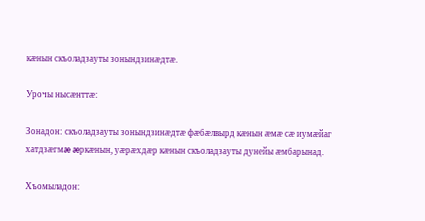кæнын скъоладзауты зонындзинæдтæ.

Урочы нысæнттæ:

Зонадон: скъоладзауты зонындзинæдтæ фæбæлвырд кæнын æмæ сæ иумæйаг хатдзæгмæ æркæнын, уæрæхдæр кæнын скъоладзауты дунейы æмбарынад.

Хъомыладон: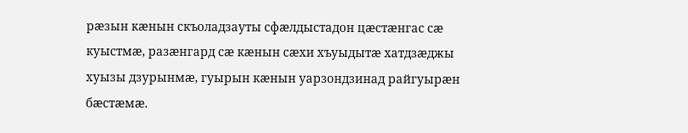рæзын кæнын скъоладзауты сфæлдыстадон цæстæнгас сæ куыстмæ, разæнгард сæ кæнын сæхи хъуыдытæ хатдзæджы хуызы дзурынмæ, гуырын кæнын уарзондзинад райгуырæн бæстæмæ.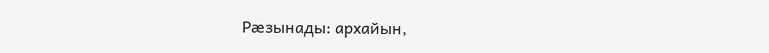Рæзынады: архайын,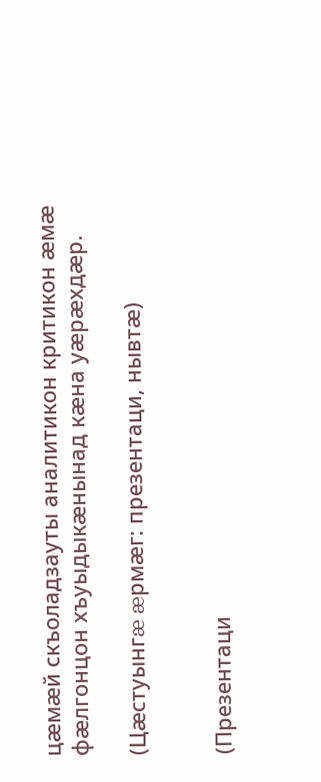цæмæй скъоладзауты аналитикон критикон æмæ фæлгонцон хъуыдыкæнынад кæна уæрæхдæр.

(Цæстуынгæ æрмæг: презентаци, нывтæ)


(Презентаци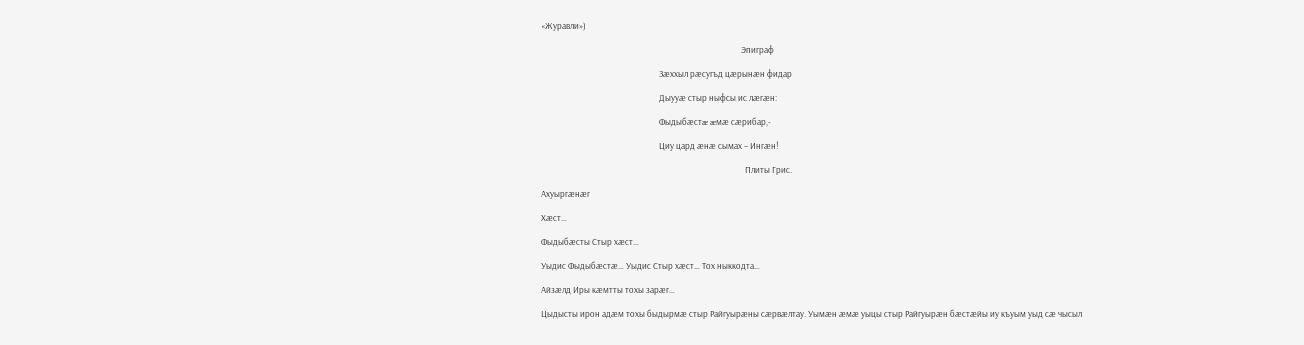«Журавли»)

                                                                                                    Эпиграф

                                                           Зæххыл рæсугъд цæрынæн фидар

                                                           Дыууæ стыр ныфсы ис лæгæн:

                                                           Фыдыбæстæ æмæ сæрибар,-

                                                           Циу цард æнæ сымах – Ингæн!

                                                                                                      Плиты Грис.

Ахуыргæнæг

Хæст…

Фыдыбæсты Стыр хæст…

Уыдис Фыдыбæстæ… Уыдис Стыр хæст… Тох ныккодта…

Айзæлд Иры кæмтты тохы зарæг…

Цыдысты ирон адæм тохы быдырмæ стыр Райгуырæны сæрвæлтау. Уымæн æмæ уыцы стыр Райгуырæн бæстæйы иу къуым уыд сæ чысыл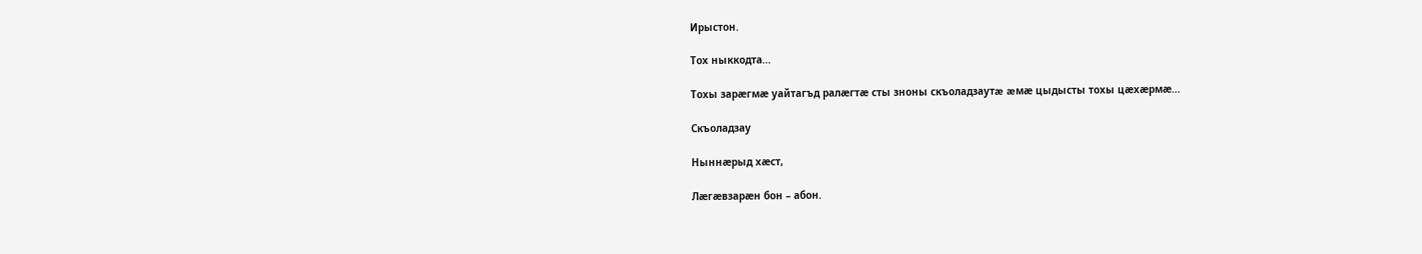Ирыстон.

Тох ныккодта…

Тохы зарæгмæ уайтагъд ралæгтæ сты зноны скъоладзаутæ æмæ цыдысты тохы цæхæрмæ…

Скъоладзау

Ныннæрыд хæст,

Лæгæвзарæн бон – абон.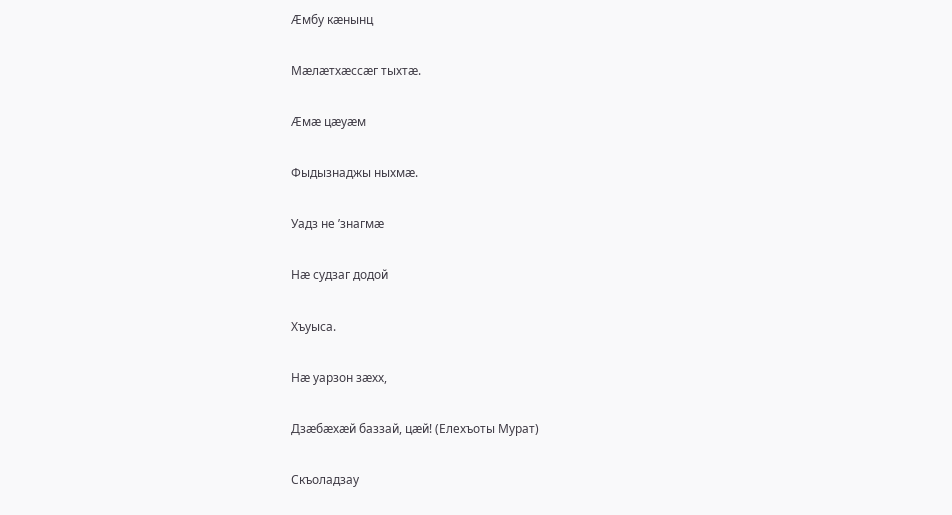Æмбу кæнынц

Мæлæтхæссæг тыхтæ.

Æмæ цæуæм

Фыдызнаджы ныхмæ.

Уадз не ’знагмæ

Нæ судзаг додой

Хъуыса.

Нæ уарзон зæхх,

Дзæбæхæй баззай, цæй! (Елехъоты Мурат)

Скъоладзау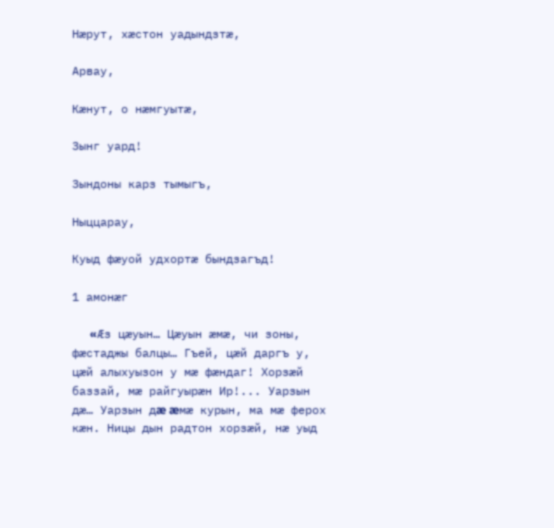Нæрут, хæстон уадындзтæ,

Арвау,

Кæнут, о нæмгуытæ,

Зынг уард!

Зындоны карз тымыгъ,

Ныццарау,

Куыд фæуой удхортæ бындзагъд!

1 амонæг

      «Æз цæуын… Цæуын æмæ, чи зоны, фæстаджы балцы… Гъей, цæй даргъ у,  цæй алыхуызон у мæ фæндаг! Хорзæй баззай, мæ райгуырæн Ир!... Уарзын дæ… Уарзын дæ æмæ курын, ма мæ ферох кæн. Ницы дын радтон хорзæй, нæ уыд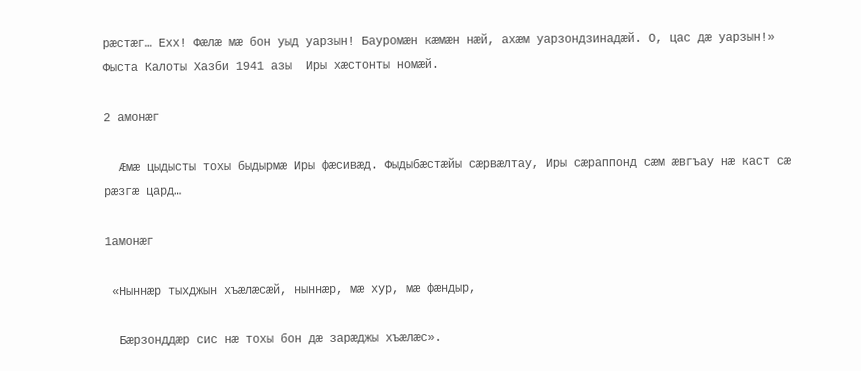рæстæг… Ехх! Фæлæ мæ бон уыд уарзын! Бауромæн кæмæн нæй, ахæм уарзондзинадæй. О, цас дæ уарзын!» Фыста Калоты Хазби 1941 азы  Иры хæстонты номæй.

2 амонæг

     Æмæ цыдысты тохы быдырмæ Иры фæсивæд. Фыдыбæстæйы сæрвæлтау, Иры сæраппонд сæм æвгъау нæ каст сæ рæзгæ цард…

1амонæг

 «Ныннæр тыхджын хъæлæсæй, ныннæр, мæ хур, мæ фæндыр,

  Бæрзонддæр сис нæ тохы бон дæ зарæджы хъæлæс».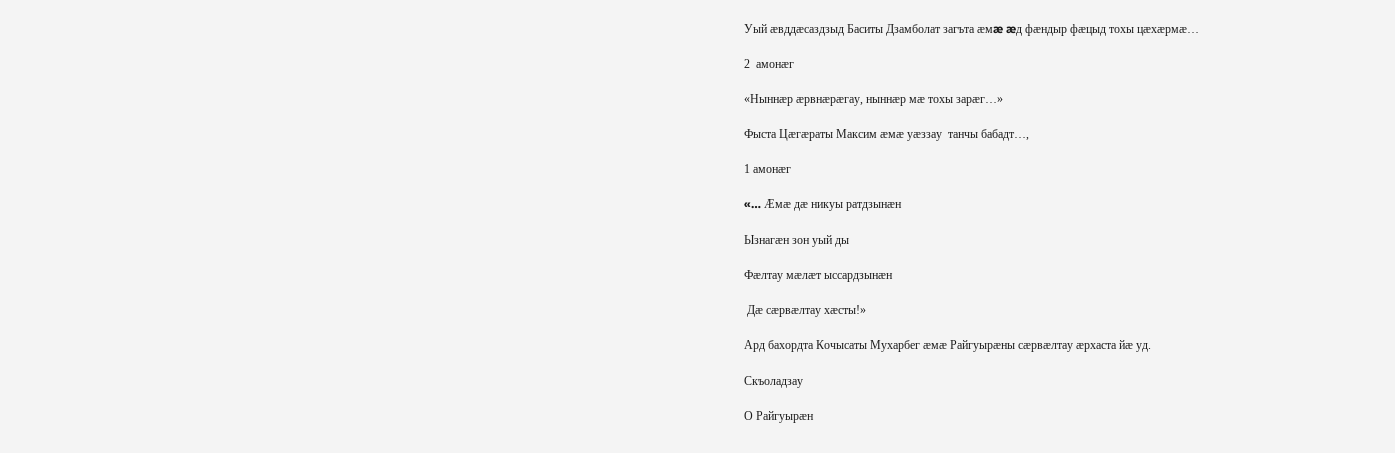Уый æвддæсаздзыд Баситы Дзамболат загъта æмæ æд фæндыр фæцыд тохы цæхæрмæ…

2  амонæг

«Ныннæр æрвнæрæгау, ныннæр мæ тохы зарæг…»

Фыста Цæгæраты Максим æмæ уæззау  танчы бабадт…,

1 амонæг

«… Æмæ дæ никуы ратдзынæн

Ызнагæн зон уый ды

Фæлтау мæлæт ыссардзынæн

 Дæ сæрвæлтау хæсты!»

Ард бахордта Кочысаты Мухарбег æмæ Райгуырæны сæрвæлтау æрхаста йæ уд.

Скъоладзау

О Райгуырæн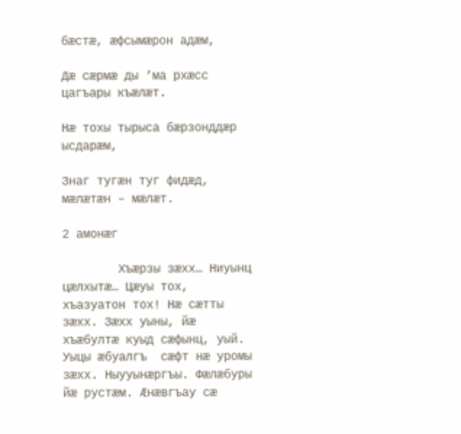бæстæ, æфсымæрон адæм,

Дæ сæрмæ ды ’ма рхæсс цагъары къæлæт.

Нæ тохы тырыса бæрзонддæр ысдарæм,

Знаг тугæн туг фидæд, мæлæтæн – мæлæт.

2 амонæг

        Хъæрзы зæхх… Ниуынц цæлхытæ… Цæуы тох, хъазуатон тох! Нæ сæтты зæхх. Зæхх уыны, йæ хъæбултæ куыд сæфынц, уый. Уыцы æбуалгъ  сæфт нæ уромы зæхх. Ныууынæргъы. Фæлæбуры йæ рустæм. Æнæвгъау сæ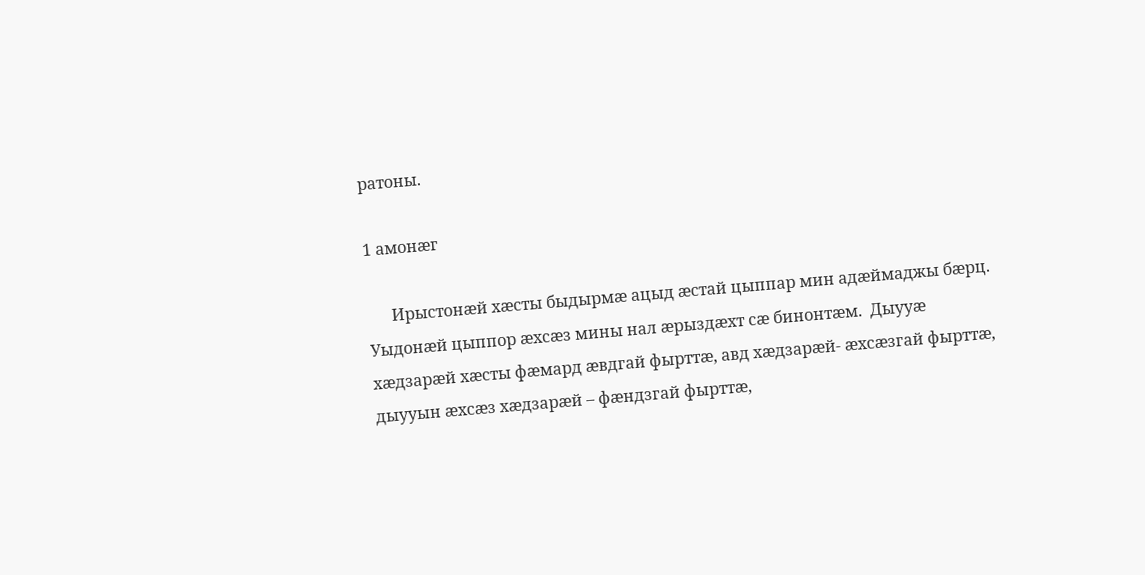ратоны.

1 амонæг

      Ирыстонæй хæсты быдырмæ ацыд æстай цыппар мин адæймаджы бæрц. Уыдонæй цыппор æхсæз мины нал æрыздæхт сæ бинонтæм.  Дыууæ хæдзарæй хæсты фæмард æвдгай фырттæ, авд хæдзарæй- æхсæзгай фырттæ, дыууын æхсæз хæдзарæй – фæндзгай фырттæ,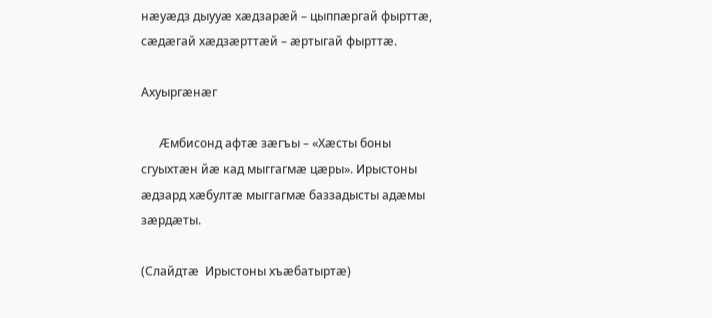нæуæдз дыууæ хæдзарæй – цыппæргай фырттæ, сæдæгай хæдзæрттæй – æртыгай фырттæ.

Ахуыргæнæг

      Æмбисонд афтæ зæгъы – «Хæсты боны сгуыхтæн йæ кад мыггагмæ цæры». Ирыстоны æдзард хæбултæ мыггагмæ баззадысты адæмы зæрдæты.

(Слайдтæ  Ирыстоны хъæбатыртæ)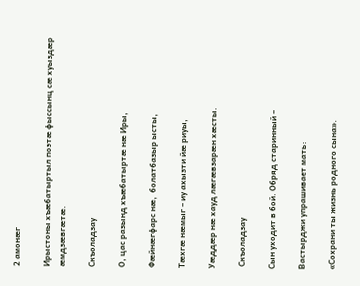2 амонæг

Ирыстоны хъæбатыртыл поэтæ фыссынц сæ хуыздæр æмдзæвгæтæ.

Скъоладзау

О, цас разынд хъæбатыртæ нæ Иры,

Фæйнæгфарс нæ,  болатбазыр ысты,

Тæхгæ нæмыг – иу ахызти йæ риуы,

Уæддæр нæ хауд лæгæвзарæн хæсты.

 Скъоладзау

Сын уходит в бой. Обряд старинный –

Вастырджи упрашивает мать:

«Сохрани ты жизнь родного сына».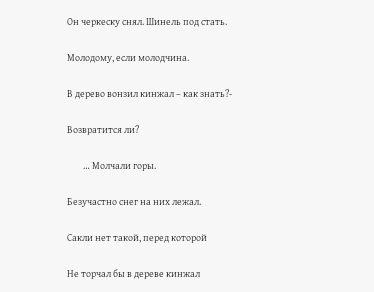Он черкеску снял. Шинель под стать.

Молодому, если молодчина.

В дерево вонзил кинжал – как знать?-

Возвратится ли?

        … Молчали горы.

Безучастно снег на них лежал.

Сакли нет такой, перед которой

Не торчал бы в дереве кинжал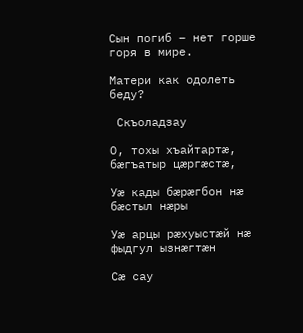Сын погиб – нет горше горя в мире.

Матери как одолеть беду?

 Скъоладзау

О, тохы хъайтартæ, бæгъатыр цæргæстæ,

Уæ кады бæрæгбон нæ бæстыл нæры

Уæ арцы рæхуыстæй нæ фыдгул ызнæгтæн

Сæ сау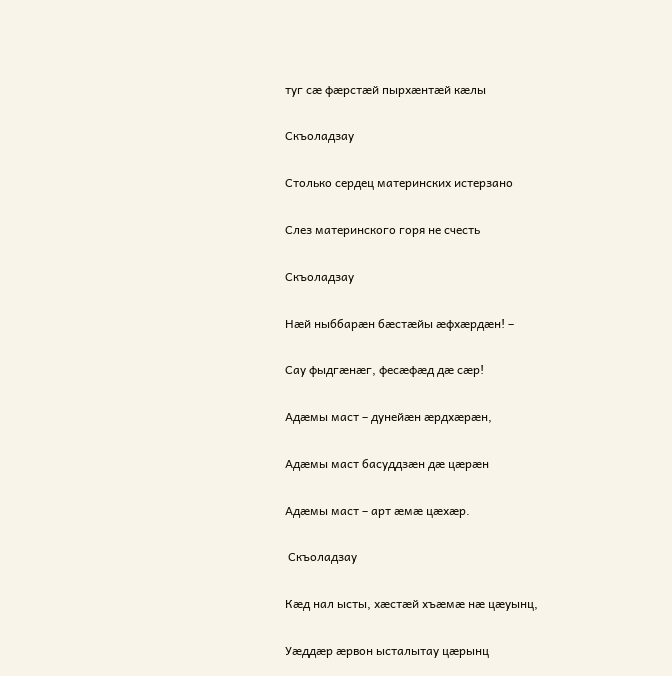туг сæ фæрстæй пырхæнтæй кæлы

Скъоладзау

Столько сердец материнских истерзано

Слез материнского горя не счесть

Скъоладзау

Нæй ныббарæн бæстæйы æфхæрдæн! –

Сау фыдгæнæг, фесæфæд дæ сæр!

Адæмы маст – дунейæн æрдхæрæн,

Адæмы маст басуддзæн дæ цæрæн

Адæмы маст – арт æмæ цæхæр.

 Скъоладзау

Кæд нал ысты, хæстæй хъæмæ нæ цæуынц,

Уæддæр æрвон ысталытау цæрынц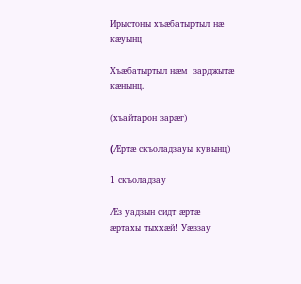Ирыстоны хъæбатыртыл нæ кæуынц

Хъæбатыртыл нæм  зарджытæ кæнынц.

(хъайтарон зарæг)

(Æртæ скъоладзауы кувынц)

1 скъоладзау

Æз уадзын сидт æртæ æртахы тыххæй! Уæззау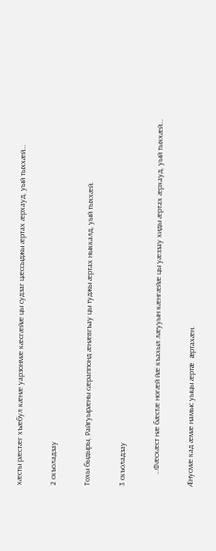хæсты рæстæг хъæбул кæнæ уарзонмæ кæсгæйæ цы судзаг цæссыджы æртах æрхауд, уый тыххæй…

2 скъоладзау

Тохы быдыры, Райгуырæны сæраппонд æнæвгъау цы туджы æртах ныккалд, уый тыххæй.

3 скъоладзау

      …Фæсхæст нæ бæстæ ногæй йæ къахыл лæууын кæнгæйæ цы уæззау хиды æртах æрхауд, уый тыххæй…

Æнусмæ кад æмæ намыс уыцы æртæ æртахæн.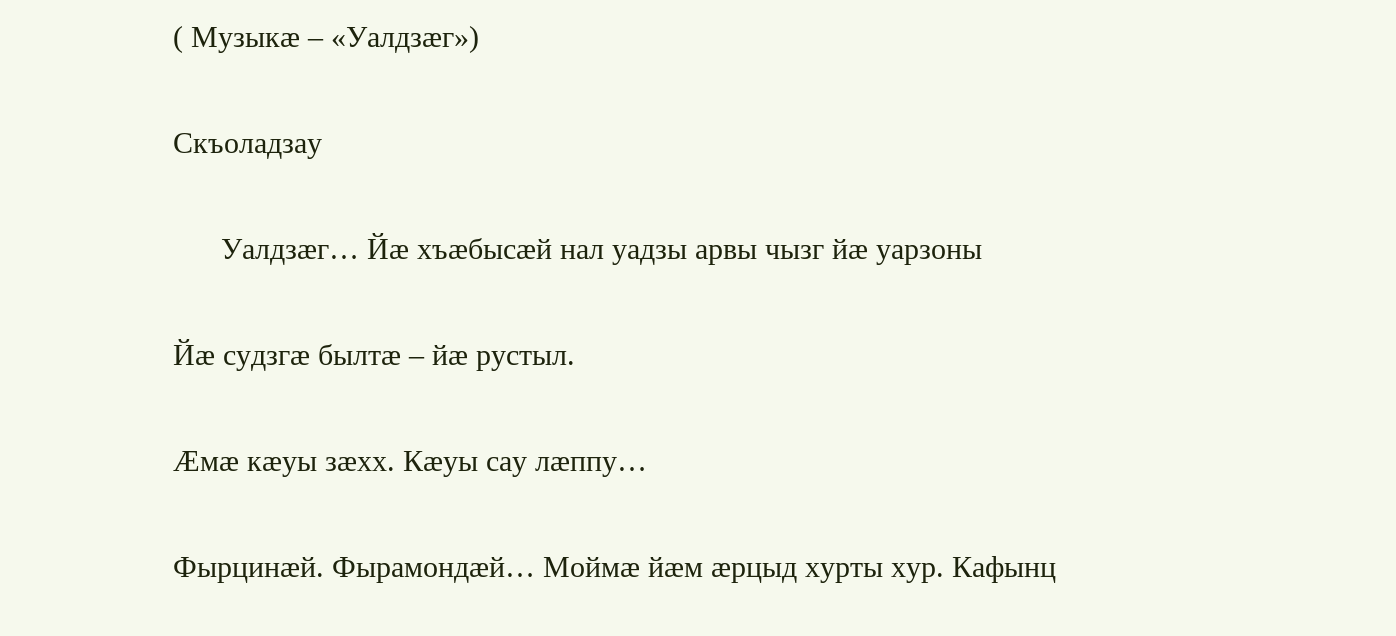( Музыкæ – «Уалдзæг»)

Скъоладзау

      Уалдзæг… Йæ хъæбысæй нал уадзы арвы чызг йæ уарзоны

Йæ судзгæ былтæ – йæ рустыл.

Æмæ кæуы зæхх. Кæуы сау лæппу…

Фырцинæй. Фырамондæй… Моймæ йæм æрцыд хурты хур. Кафынц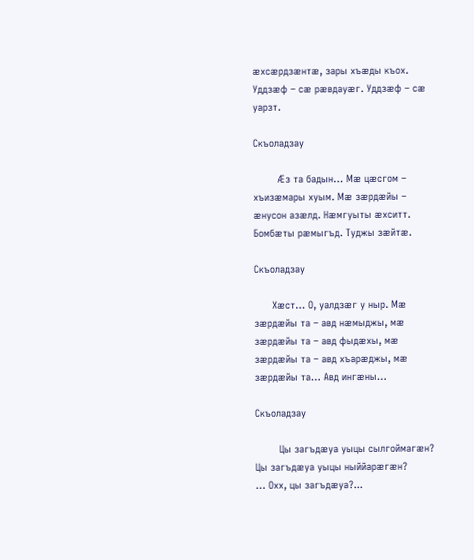æхсæрдзæнтæ, зары хъæды къох. Уддзæф – сæ рæвдауæг. Уддзæф – сæ уарзт.

Скъоладзау

    Æз та бадын… Мæ цæсгом – хъизæмары хуым. Мæ зæрдæйы – æнусон азæлд. Нæмгуыты æхситт. Бомбæты рæмыгъд. Туджы зæйтæ.

Скъоладзау

      Хæст… О, уалдзæг у ныр. Мæ зæрдæйы та – авд нæмыджы, мæ зæрдæйы та – авд фыдæхы, мæ зæрдæйы та – авд хъарæджы, мæ зæрдæйы та… Авд ингæны…

Скъоладзау

        Цы загъдæуа уыцы сылгоймагæн? Цы загъдæуа уыцы ныййарæгæн?         … Охх, цы загъдæуа?...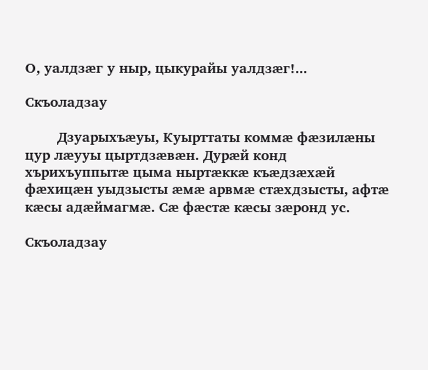О, уалдзæг у ныр, цыкурайы уалдзæг!...

Скъоладзау

        Дзуарыхъæуы, Куырттаты коммæ фæзилæны цур лæууы цыртдзæвæн. Дурæй конд хърихъуппытæ цыма ныртæккæ къæдзæхæй фæхицæн уыдзысты æмæ арвмæ стæхдзысты, афтæ кæсы адæймагмæ. Сæ фæстæ кæсы зæронд ус.

Скъоладзау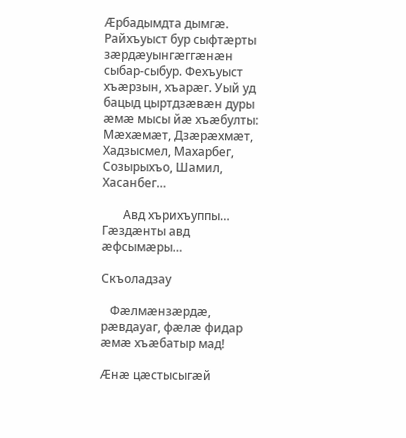Æрбадымдта дымгæ. Райхъуыст бур сыфтæрты зæрдæуынгæггæнæн сыбар-сыбур. Фехъуыст хъæрзын, хъарæг. Уый уд бацыд цыртдзæвæн дуры  æмæ мысы йæ хъæбулты: Мæхæмæт, Дзæрæхмæт, Хадзысмел, Махарбег, Созырыхъо, Шамил, Хасанбег…

       Авд хърихъуппы… Гæздæнты авд æфсымæры…

Скъоладзау

   Фæлмæнзæрдæ, рæвдауаг, фæлæ фидар æмæ хъæбатыр мад!

Æнæ цæстысыгæй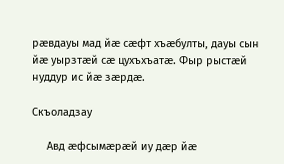рæвдауы мад йæ сæфт хъæбулты, дауы сын йæ уырзтæй сæ цухъхъатæ. Фыр рыстæй нуддур ис йæ зæрдæ.

Скъоладзау

     Авд æфсымæрæй иу дæр йæ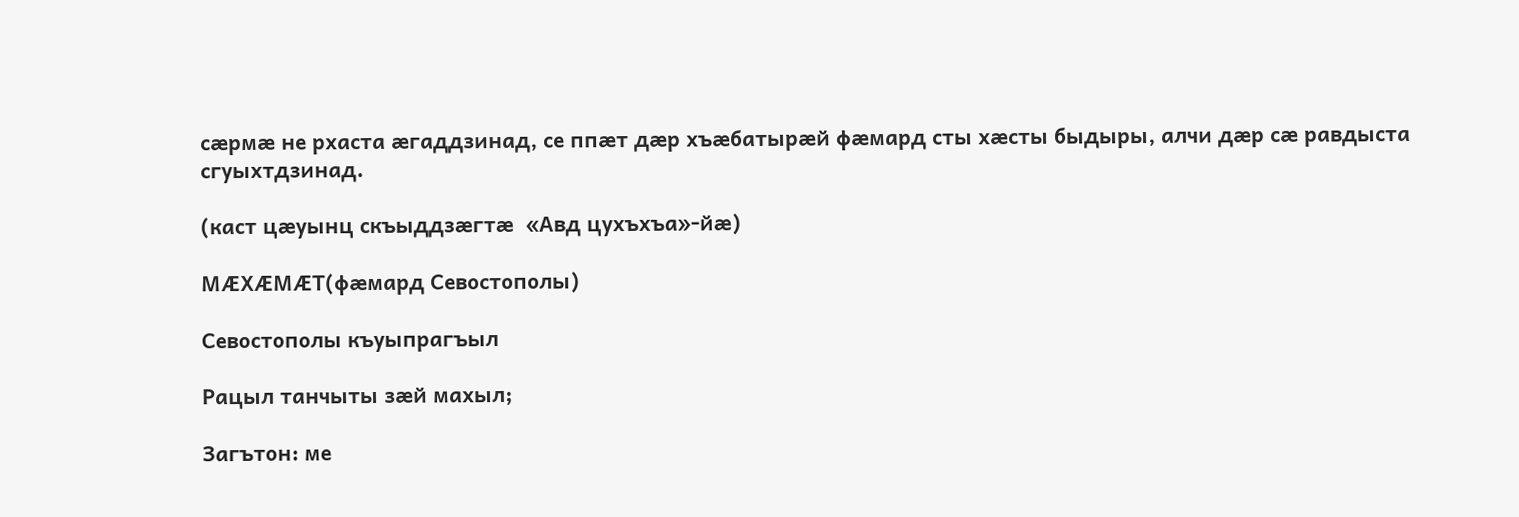сæрмæ не рхаста æгаддзинад, се ппæт дæр хъæбатырæй фæмард сты хæсты быдыры, алчи дæр сæ равдыста сгуыхтдзинад.

(каст цæуынц скъыддзæгтæ  «Авд цухъхъа»-йæ)

МÆХÆМÆТ(фæмард Севостополы)

Севостополы къуыпрагъыл

Рацыл танчыты зæй махыл;

Загътон: ме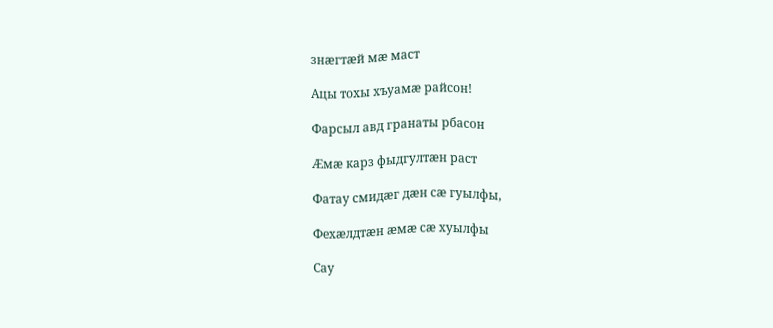знæгтæй мæ маст

Ацы тохы хъуамæ райсон!

Фарсыл авд гранаты рбасон

Æмæ карз фыдгултæн раст

Фатау смидæг дæн сæ гуылфы,

Фехæлдтæн æмæ сæ хуылфы

Сау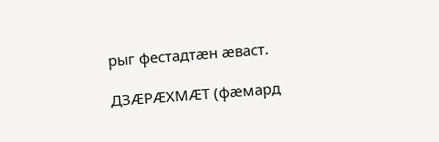рыг фестадтæн æваст.

ДЗÆРÆХМÆТ (фæмард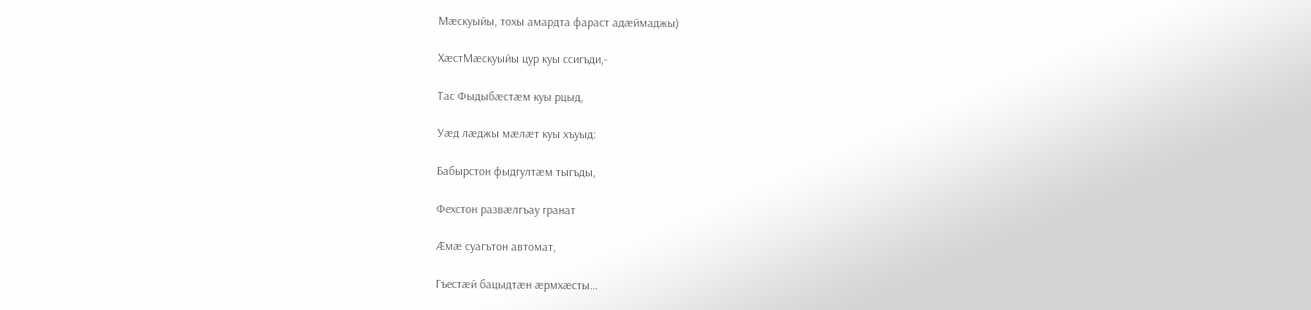Мæскуыйы, тохы амардта фараст адæймаджы)

ХæстМæскуыйы цур куы ссигъди,-

Тас Фыдыбæстæм куы рцыд,

Уæд лæджы мæлæт куы хъуыд:

Бабырстон фыдгултæм тыгъды,

Фехстон развæлгъау гранат

Æмæ суагътон автомат,

Гъестæй бацыдтæн æрмхæсты…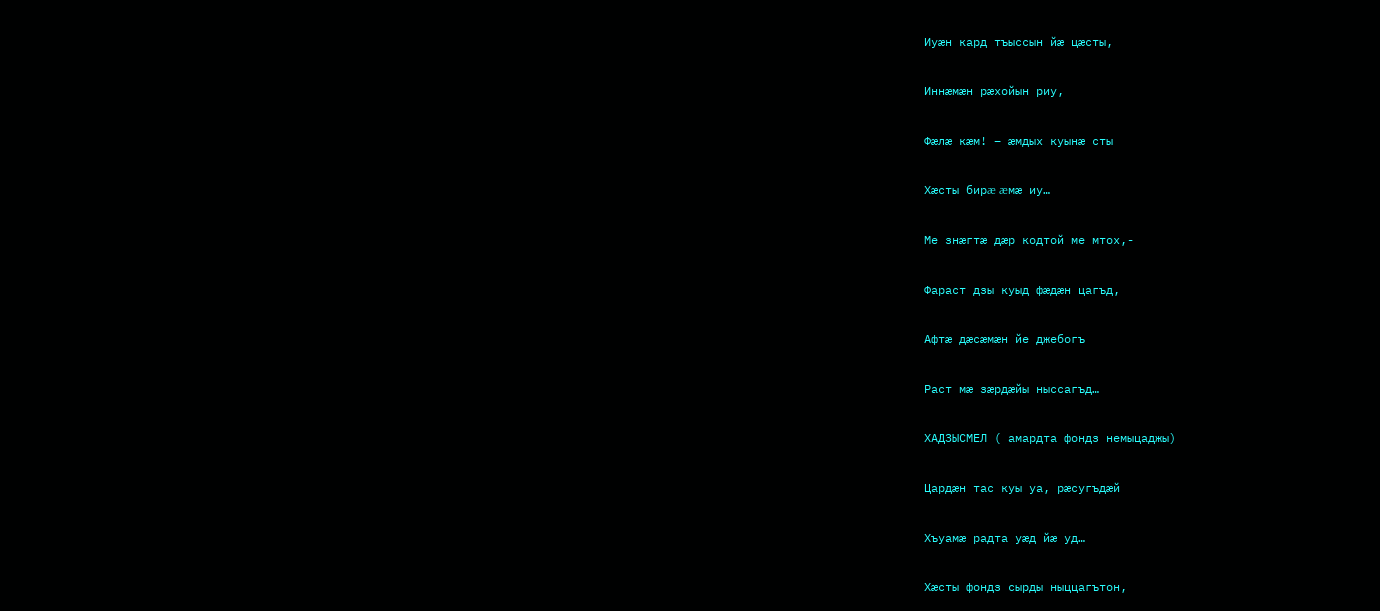Иуæн кард тъыссын йæ цæсты,

Иннæмæн рæхойын риу,

Фæлæ кæм! – æмдых куынæ сты

Хæсты бирæ æмæ иу…

Ме знæгтæ дæр кодтой ме мтох,-

Фараст дзы куыд фæдæн цагъд,

Афтæ дæсæмæн йе джебогъ

Раст мæ зæрдæйы ныссагъд…

ХАДЗЫСМЕЛ ( амардта фондз немыцаджы)

Цардæн тас куы уа, рæсугъдæй

Хъуамæ радта уæд йæ уд…

Хæсты фондз сырды ныццагътон,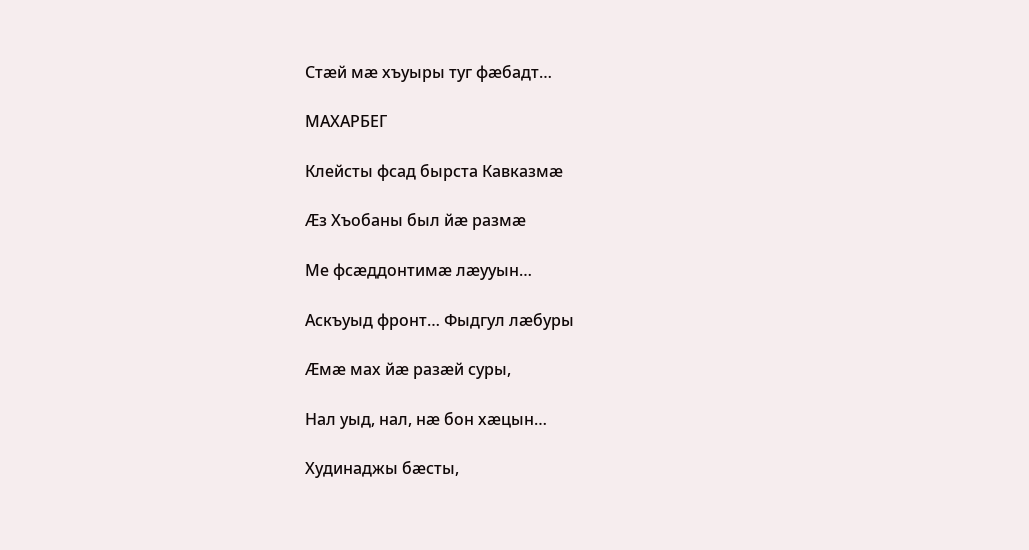Стæй мæ хъуыры туг фæбадт…

МАХАРБЕГ

Клейсты фсад бырста Кавказмæ

Æз Хъобаны был йæ размæ

Ме фсæддонтимæ лæууын…

Аскъуыд фронт… Фыдгул лæбуры

Æмæ мах йæ разæй суры,

Нал уыд, нал, нæ бон хæцын…

Худинаджы бæсты,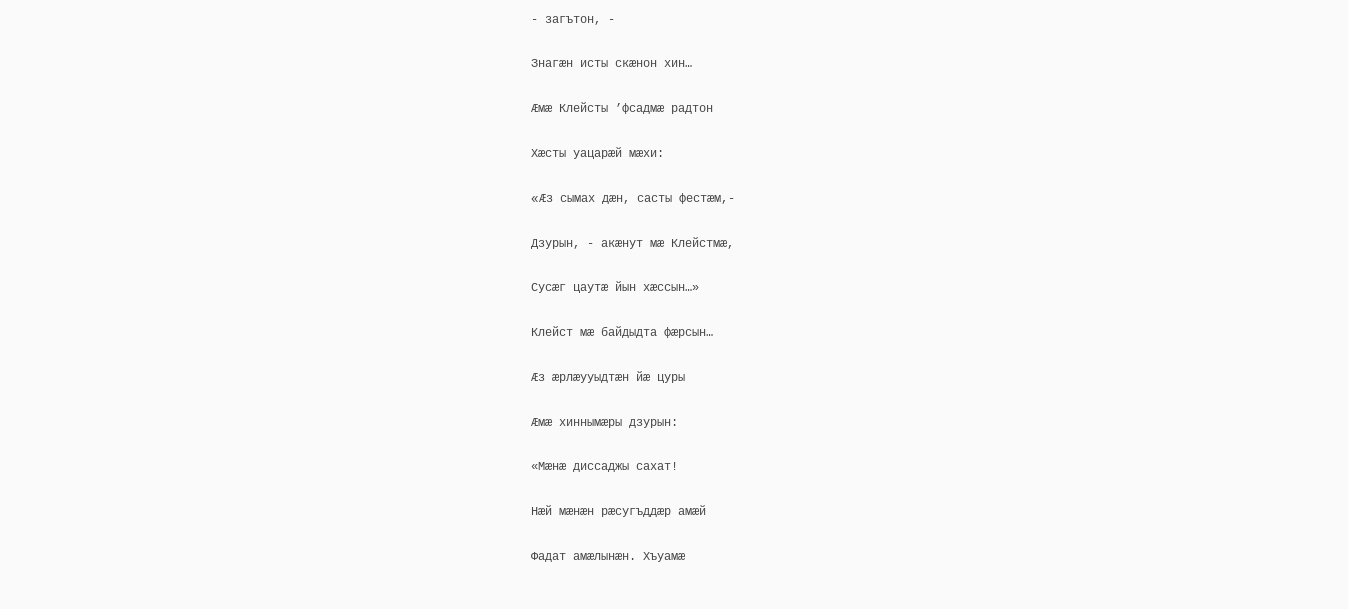- загътон, -

Знагæн исты скæнон хин…

Æмæ Клейсты ’фсадмæ радтон

Хæсты уацарæй мæхи:

«Æз сымах дæн, састы фестæм,-

Дзурын, - акæнут мæ Клейстмæ,

Сусæг цаутæ йын хæссын…»

Клейст мæ байдыдта фæрсын…

Æз æрлæууыдтæн йæ цуры

Æмæ хиннымæры дзурын:

«Мæнæ диссаджы сахат!

Нæй мæнæн рæсугъддæр амæй

Фадат амæлынæн. Хъуамæ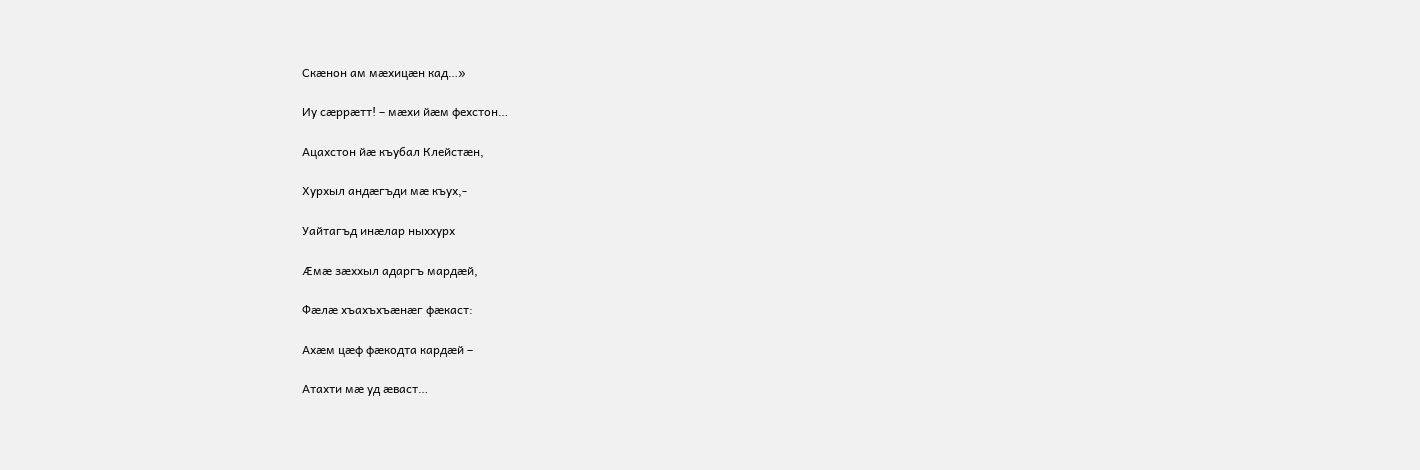Скæнон ам мæхицæн кад…»

Иу сæррæтт! – мæхи йæм фехстон…

Ацахстон йæ къубал Клейстæн,

Хурхыл андæгъди мæ къух,-

Уайтагъд инæлар ныххурх

Æмæ зæххыл адаргъ мардæй,

Фæлæ хъахъхъæнæг фæкаст:

Ахæм цæф фæкодта кардæй –

Атахти мæ уд æваст…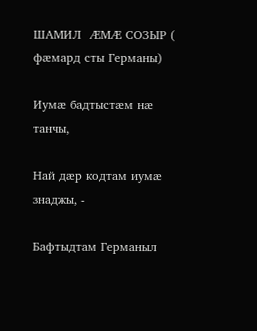ШАМИЛ  ÆМÆ СОЗЫР ( фæмард сты Германы)

Иумæ бадтыстæм нæ танчы,

Най дæр кодтам иумæ знаджы, -

Бафтыдтам Германыл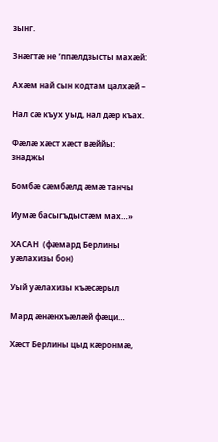зынг.

Знæгтæ не ’ппæлдзысты махæй:

Ахæм най сын кодтам цалхæй –

Нал сæ къух уыд, нал дæр къах.

Фæлæ хæст хæст вæййы: знаджы

Бомбæ сæмбæлд æмæ танчы

Иумæ басыгъдыстæм мах…»

ХАСАН  (фæмард Берлины уæлахизы бон)

Уый уæлахизы къæсæрыл

Мард æнæнхъæлæй фæци…

Хæст Берлины цыд кæронмæ,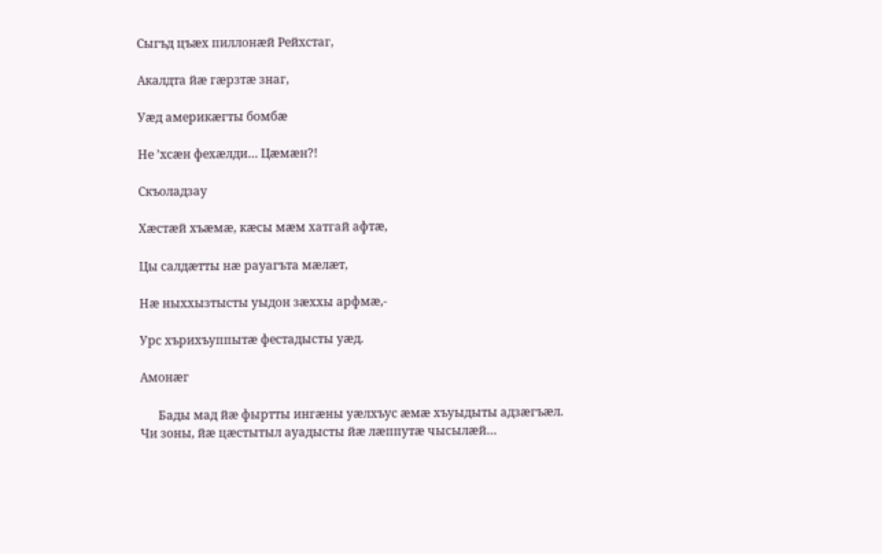Сыгъд цъæх пиллонæй Рейхстаг,

Акалдта йæ гæрзтæ знаг,

Уæд америкæгты бомбæ

Не ’хсæн фехæлди… Цæмæн?!

Скъоладзау

Хæстæй хъæмæ, кæсы мæм хатгай афтæ,

Цы салдæтты нæ рауагъта мæлæт,

Нæ ныххызтысты уыдон зæххы арфмæ,-

Урс хърихъуппытæ фестадысты уæд.

Амонæг

      Бады мад йæ фыртты ингæны уæлхъус æмæ хъуыдыты адзæгъæл. Чи зоны, йæ цæстытыл ауадысты йæ лæппутæ чысылæй…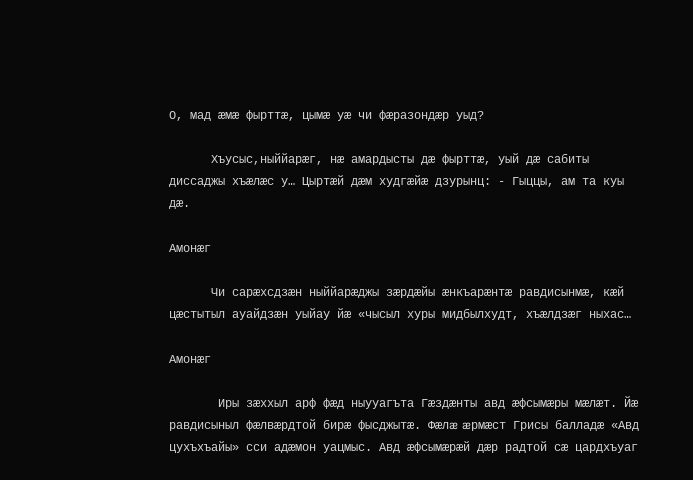О, мад æмæ фырттæ, цымæ уæ чи фæразондæр уыд?

      Хъусыс,ныййарæг, нæ амардысты дæ фырттæ, уый дæ сабиты диссаджы хъæлæс у… Цыртæй дæм худгæйæ дзурынц: - Гыццы, ам та куы дæ.

Амонæг

      Чи сарæхсдзæн ныййарæджы зæрдæйы æнкъарæнтæ равдисынмæ, кæй цæстытыл ауайдзæн уыйау йæ «чысыл хуры мидбылхудт, хъæлдзæг ныхас…

Амонæг

       Иры зæххыл арф фæд ныууагъта Гæздæнты авд æфсымæры мæлæт. Йæ равдисыныл фæлвæрдтой бирæ фысджытæ. Фæлæ æрмæст Грисы балладæ «Авд цухъхъайы» сси адæмон уацмыс. Авд æфсымæрæй дæр радтой сæ цардхъуаг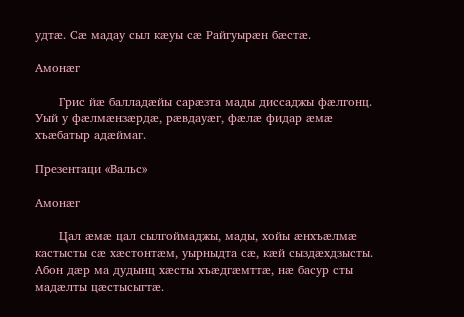удтæ. Сæ мадау сыл кæуы сæ Райгуырæн бæстæ.

Амонæг

      Грис йæ балладæйы сарæзта мады диссаджы фæлгонц. Уый у фæлмæнзæрдæ, рæвдауæг, фæлæ фидар æмæ хъæбатыр адæймаг.

Презентаци «Вальс»

Амонæг

      Цал æмæ цал сылгоймаджы, мады, хойы æнхъæлмæ кастысты сæ хæстонтæм, уырныдта сæ, кæй сыздæхдзысты. Абон дæр ма дудынц хæсты хъæдгæмттæ, нæ басур сты мадæлты цæстысыгтæ.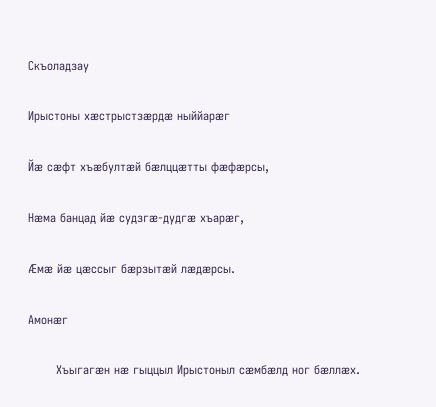Скъоладзау

Ирыстоны хæстрыстзæрдæ ныййарæг

Йæ сæфт хъæбултæй бæлццæтты фæфæрсы,

Нæма банцад йæ судзгæ-дудгæ хъарæг,

Æмæ йæ цæссыг бæрзытæй лæдæрсы.

Амонæг

       Хъыгагæн нæ гыццыл Ирыстоныл сæмбæлд ног бæллæх.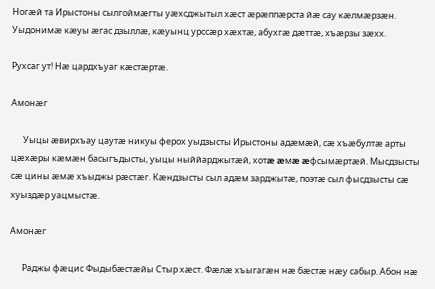Ногæй та Ирыстоны сылгоймæгты уæхсджытыл хæст æрæппæрста йæ сау кæлмæрзæн. Уыдонимæ кæуы æгас дзыллæ, кæуынц урссæр хæхтæ, абухгæ дæттæ, хъæрзы зæхх.

Рухсаг ут! Нæ цардхъуаг кæстæртæ.

Амонæг

      Уыцы æвирхъау цаутæ никуы ферох уыдзысты Ирыстоны адæмæй, сæ хъæбултæ арты цæхæры кæмæн басыгъдысты, уыцы ныййарджытæй, хотæ æмæ æфсымæртæй. Мысдзысты сæ цины æмæ хъыджы рæстæг. Кæндзысты сыл адæм зарджытæ, поэтæ сыл фысдзысты сæ хуыздæр уацмыстæ.

Амонæг

      Раджы фæцис Фыдыбæстæйы Стыр хæст. Фæлæ хъыгагæн нæ бæстæ нæу сабыр. Абон нæ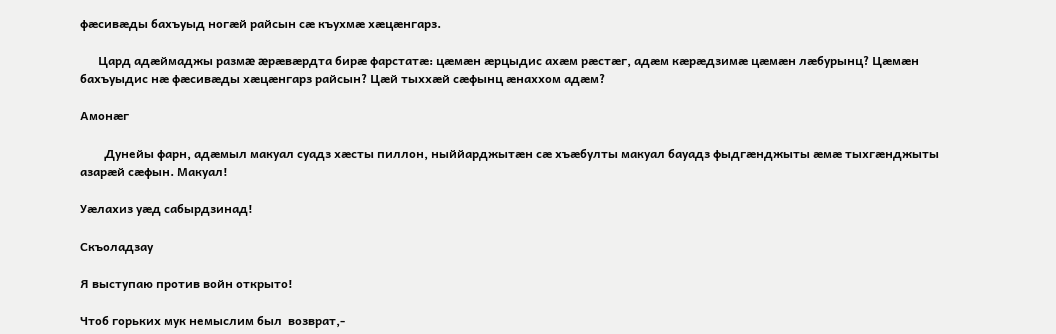фæсивæды бахъуыд ногæй райсын сæ къухмæ хæцæнгарз.

      Цард адæймаджы размæ æрæвæрдта бирæ фарстатæ: цæмæн æрцыдис ахæм рæстæг, адæм кæрæдзимæ цæмæн лæбурынц? Цæмæн бахъуыдис нæ фæсивæды хæцæнгарз райсын? Цæй тыххæй сæфынц æнаххом адæм?

Амонæг

        Дунейы фарн, адæмыл макуал суадз хæсты пиллон, ныййарджытæн сæ хъæбулты макуал бауадз фыдгæнджыты æмæ тыхгæнджыты азарæй сæфын. Макуал!

Уæлахиз уæд сабырдзинад!

Скъоладзау

Я выступаю против войн открыто!

Чтоб горьких мук немыслим был  возврат,-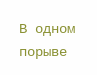В одном порыве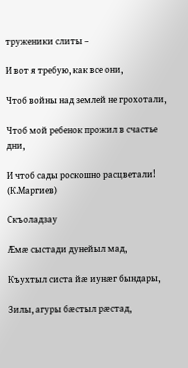труженики слиты –

И вот я требую, как все они,

Чтоб войны над землей не грохотали,

Чтоб мой ребенок прожил в счастье дни,

И чтоб сады роскошно расцветали! (К.Маргиев)

Скъоладзау

Æмæ сыстади дунейыл мад,

Къухтыл систа йæ иунæг бындары,

Зилы, агуры бæстыл рæстад,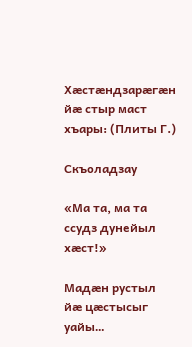Хæстæндзарæгæн йæ стыр маст хъары: (Плиты Г.)

Скъоладзау

«Ма та, ма та ссудз дунейыл хæст!»

Мадæн рустыл йæ цæстысыг уайы…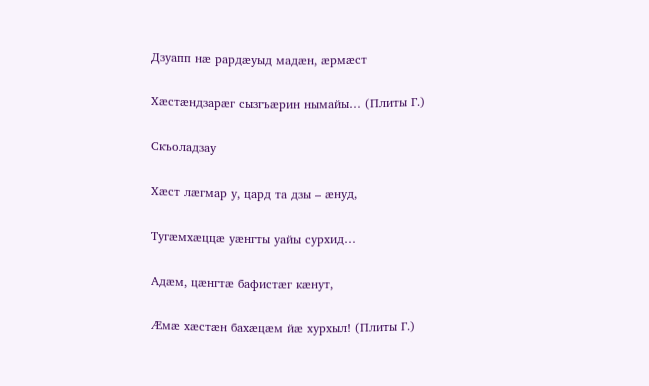Дзуапп нæ рардæуыд мадæн, æрмæст

Хæстæндзарæг сызгъæрин нымайы… (Плиты Г.)

Скъоладзау

Хæст лæгмар у, цард та дзы – æнуд,

Тугæмхæццæ уæнгты уайы сурхид…

Адæм, цæнгтæ бафистæг кæнут,

Æмæ хæстæн бахæцæм йæ хурхыл! (Плиты Г.)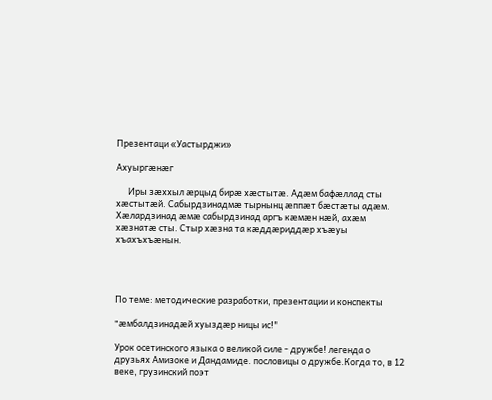Презентаци «Уастырджи»

Ахуыргæнæг

      Иры зæххыл æрцыд бирæ хæстытæ. Адæм бафæллад сты хæстытæй. Сабырдзинадмæ тырнынц æппæт бæстæты адæм. Хæлардзинад æмæ сабырдзинад аргъ кæмæн нæй, ахæм хæзнатæ сты. Стыр хæзна та кæддæриддæр хъæуы хъахъхъæнын.




По теме: методические разработки, презентации и конспекты

"æмбалдзинадæй хуыздæр ницы ис!"

Урок осетинского языка о великой силе - дружбе! легенда о друзьях Амизоке и Дандамиде. пословицы о дружбе.Когда то, в 12 веке, грузинский поэт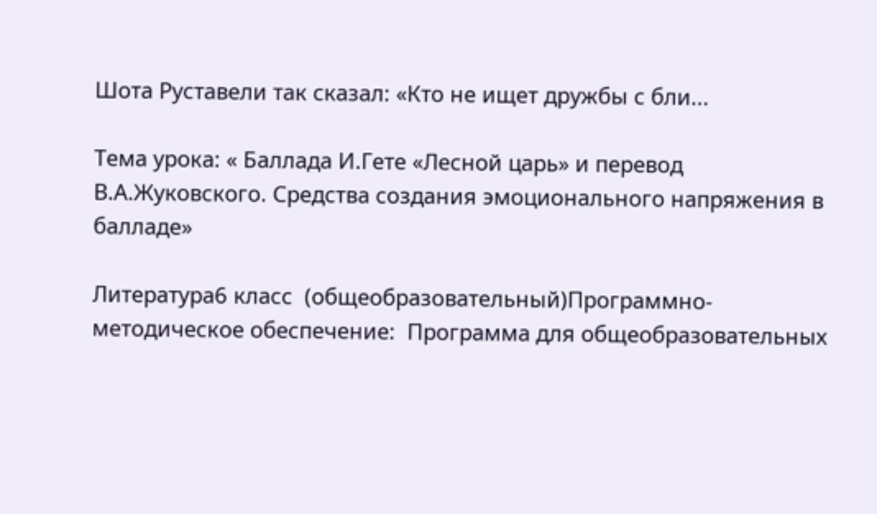Шота Руставели так сказал: «Кто не ищет дружбы с бли...

Тема урока: « Баллада И.Гете «Лесной царь» и перевод В.А.Жуковского. Средства создания эмоционального напряжения в балладе»

Литература6 класс  (общеобразовательный)Программно-методическое обеспечение:  Программа для общеобразовательных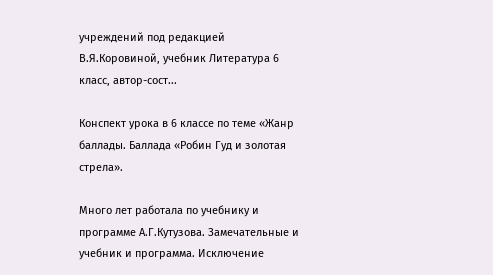учреждений под редакцией В.Я.Коровиной, учебник Литература 6 класс, автор-сост...

Конспект урока в 6 классе по теме «Жанр баллады. Баллада «Робин Гуд и золотая стрела».

Много лет работала по учебнику и программе А.Г.Кутузова. Замечательные и учебник и программа. Исключение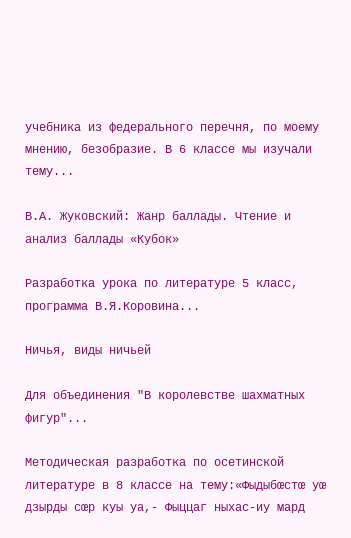учебника из федерального перечня, по моему мнению, безобразие. В 6 классе мы изучали тему...

В.А. Жуковский: Жанр баллады. Чтение и анализ баллады «Кубок»

Разработка урока по литературе 5 класс, программа В.Я.Коровина...

Ничья, виды ничьей

Для объединения "В королевстве шахматных фигур"...

Методическая разработка по осетинской литературе в 8 классе на тему:«Фыдыбœстœ уœ дзырды сœр куы уа,- Фыццаг ныхас-иу мард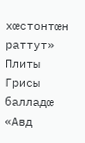хœстонтœн раттут» Плиты Грисы балладœ «Авд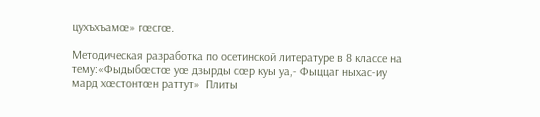цухъхъамœ» гœсгœ.

Методическая разработка по осетинской литературе в 8 классе на тему:«Фыдыбœстœ уœ дзырды сœр куы уа,- Фыццаг ныхас-иу мард хœстонтœн раттут»  Плиты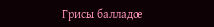Грисы балладœ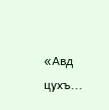«Авд цухъ...